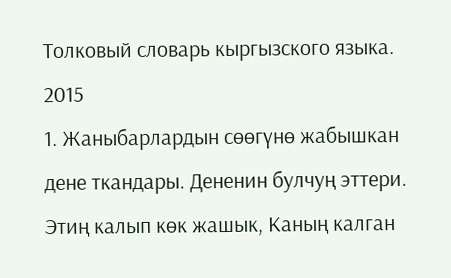Толковый словарь кыргызского языка. 2015
1. Жаныбарлардын сөөгүнө жабышкан дене ткандары. Дененин булчуң эттери. Этиң калып көк жашык, Каның калган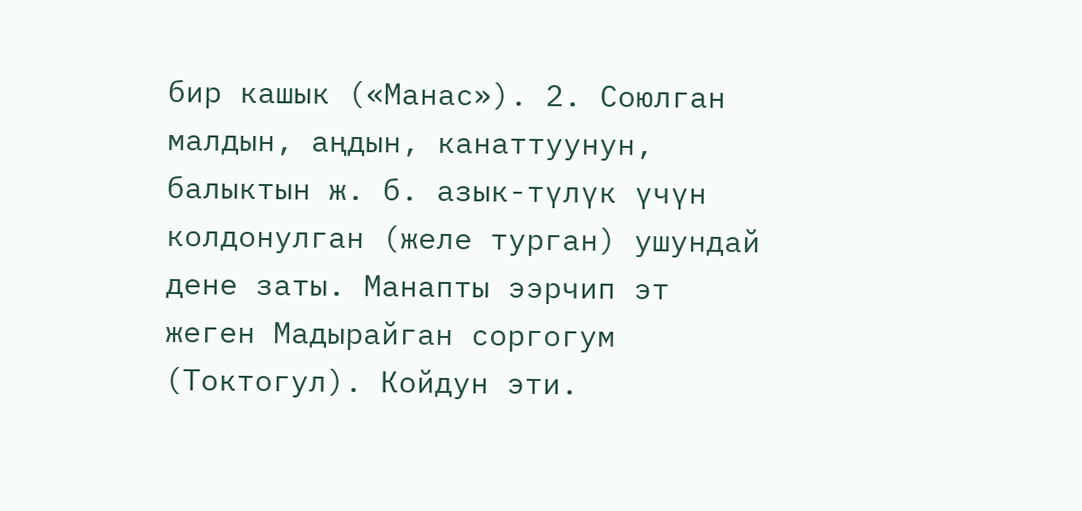бир кашык («Манас»). 2. Союлган малдын, аңдын, канаттуунун, балыктын ж. б. азык-түлүк үчүн колдонулган (желе турган) ушундай дене заты. Манапты ээрчип эт жеген Мадырайган соргогум (Токтогул). Койдун эти.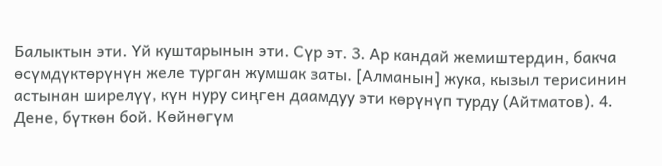Балыктын эти. Үй куштарынын эти. Сүр эт. 3. Ар кандай жемиштердин, бакча өсүмдүктөрүнүн желе турган жумшак заты. [Алманын] жука, кызыл терисинин астынан ширелүү, күн нуру сиңген даамдуу эти көрүнүп турду (Айтматов). 4. Дене, бүткөн бой. Көйнөгүм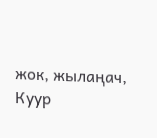жок, жылаңач, Куур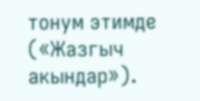тонум этимде («Жазгыч акындар»).